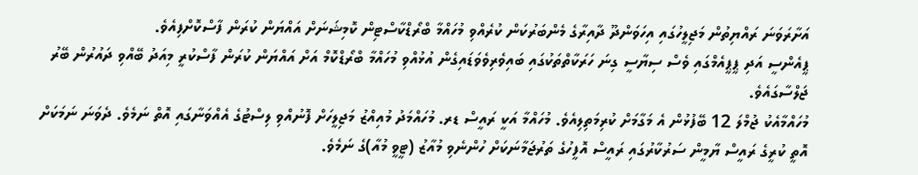އަށާރަވަނަ ރައްޔިތުން މަޖިލީހުގައި އިހަވަންދޫ ދާއިރާގެ މެންބަރުކަން ކުރެއްވި މުހައްމާ ބްރޯޑްކާސްޓިން ކޮމިޝަނަށް އައްޔަން ކުރަން ފާސްކޮށްފިއެވެ.
ޕީއެންސީ އަދި ޕީޕީއެމްގައި ވެސް ސިޔާސީ ގިނަ ހަރަކާތްތަކުގައި ބައިވެރިވެވަޑައިގެން އުޅުއްވި މުހައްމާ ބްރޯޑްކޮމް އަށް އައްޔަން ކުރަން ފާސްކުރީ މިއަދު ބޭއްވި ދައުރުން ބޭރު ޖަލްސާގައެވެ.
މުހައްމާއެކު ޖުމްލަ 12 ބޭފުޅުން އެ މަގާމަށް ކުރިމަތިލިއެވެ. މުހައްމާ އަކީ ރައީސް ޑރ. މުހައްމަދު މުއިއްޒު މަޖިލީހަށް ފޮނުއްވި ލިސްޓުގެ އެއްވަނާގައި އޮތް ނަމެވެ. ދެވަނަ ނަމަކަށް އޮތީ ކުރީގެ ރައީސް ޔާމީން ސަރުކާރުގައި ރައީސް އޮފީހުގެ ތަރުޖަމާނަކަށް ހުންނެވި މުއާޒު (ޓީވީ މުއާ)ގެ ނަމެވެ.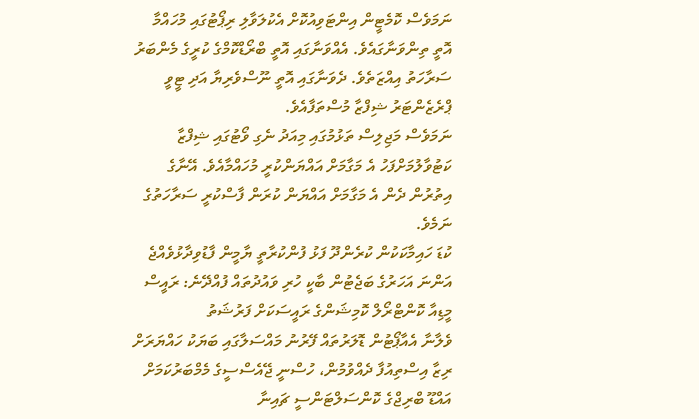ނަމަވެސް ކޮމެޓީން އިންޓަވިއުކޮށް އެކުލަވާލި ރިޕޯޓުގައި މުހައްމާ އޮތީ ތިންވަނާގައެވެ. އެއްވަނާގައި އޮތީ ބްރޯޑްކޮމްގެ ކުރީގެ މެންބަރު ސަރާހަތު އިއްޒަތެވެ. ދެވަނާގައި އޮތީ ނޫސްވެރިޔާ އަދި ޓީވީ ޕްރެޒެންޓަރު ޝިފްޒާ މުސްތަފާއެވެ.
ނަމަވެސް މަޖިލިސް ތަޅުމުގައި މިއަދު ނެގި ވޯޓުގައި ޝިފްޒާ ކަޓުވާލުމަށްފަހު އެ މަގާމަށް އައްޔަންކުރީ މުހައްމާއެވެ. އޭނާގެ އިތުރުން ދެން އެ މަގާމަށް އައްޔަން ކުރަން ފާސްކުރީ ސަރާހަތުގެ ނަމެވެ.
ކުޑަ ހައިމާކަކުން ކުރެންދޫ ފަޅު ފުންކުރާތީ ޔާމީން ފާޑުވިދާޅުވެއްޖެ
އަންނަ އަހަރުގެ ބަޖެޓުން ބާކީ ހުރި ވައުދުތައް ފުއްދޭނެ: ރައީސް
މީޑިއާ ކޮންޓްރޯލް ކޮމިޝަންގެ ރައީސަކަށް ފަރުޝަތު
ވެލާނާ އެއާޕޯޓުން ޑޮލަރުތައް ފޭރުނު މައްސަލާގައި ބަޔަކު ހައްޔަރަށް
ރިޒާ އިސްތިއުފާ ދެއްވުމުން، ހުސްނީ ޖޭއެސްސީގެ މެމްބަރުކަމަށް
އައްޑޫ ބްރިޖްގެ ކޮންސަލްޓަންސީ ޗައިނާ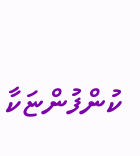ކުންފުންޏަކާ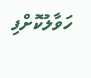ހަވާލުކޮށްފި